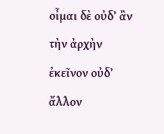οἶμαι δὲ οὐδʼ ἂν τὴν ἀρχὴν ἐκεῖνον οὐδʼ ἄλλον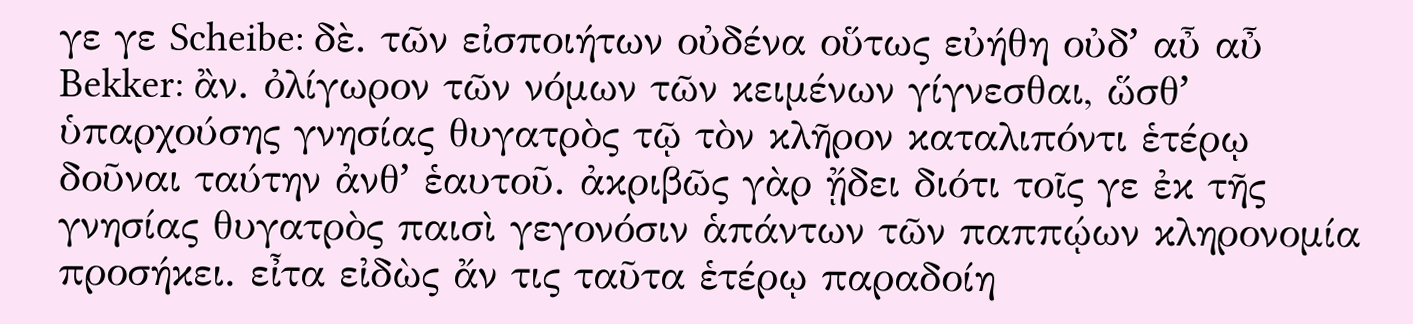γε γε Scheibe: δὲ. τῶν εἰσποιήτων οὐδένα οὕτως εὐήθη οὐδʼ αὖ αὖ Bekker: ἂν. ὀλίγωρον τῶν νόμων τῶν κειμένων γίγνεσθαι, ὥσθʼ ὑπαρχούσης γνησίας θυγατρὸς τῷ τὸν κλῆρον καταλιπόντι ἑτέρῳ δοῦναι ταύτην ἀνθʼ ἑαυτοῦ. ἀκριβῶς γὰρ ᾔδει διότι τοῖς γε ἐκ τῆς γνησίας θυγατρὸς παισὶ γεγονόσιν ἁπάντων τῶν παππῴων κληρονομία προσήκει. εἶτα εἰδὼς ἄν τις ταῦτα ἑτέρῳ παραδοίη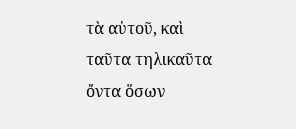τὰ αὑτοῦ, καὶ ταῦτα τηλικαῦτα ὄντα ὅσων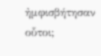ἠμφισβήτησαν οὗτοι;